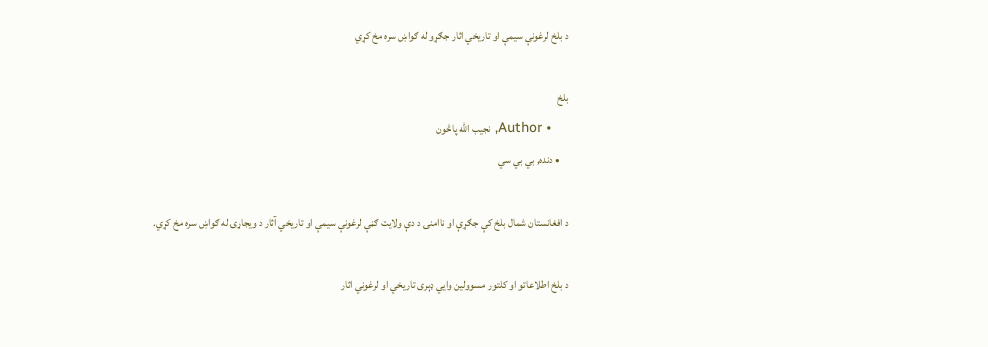د بلخ لرغونې سیمې او تاریخي اثار جګړو له ګواښ سره مخ کړي

بلخ
    • Author, نجیب الله پاڅون
    • دنده, بي بي سي

د افغانستان شمال بلخ کې جګړې او ناامنۍ د دې ولایت ګڼې لرغونې سیمې او تاریخي آثار د ویجاړۍ له ګواښ سره مخ کړي.

د بلخ اطلاعاتو او کلتور مسوولین وايي ډېری تاریخي او لرغوني اثار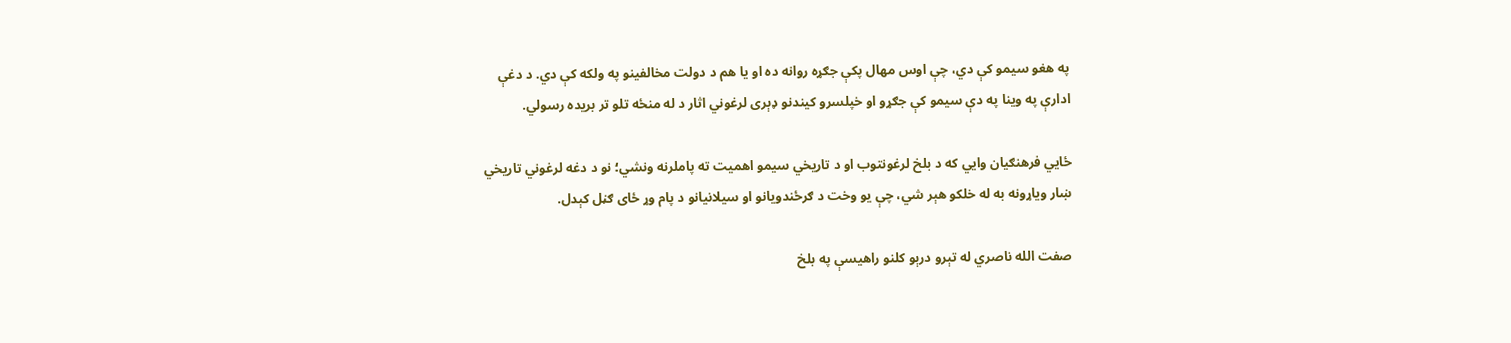په هغو سیمو کې دي، چې اوس مهال پکې جګړه روانه ده او یا هم د دولت مخالفینو په ولکه کې دي. د دغې ادارې په وینا په دې سیمو کې جګړو او خپلسرو کیندنو ډېری لرغوني اثار د له منځه تلو تر بریده رسولي.

ځايي فرهنګیان وايي که د بلخ لرغونتوب او د تاریخي سیمو اهمیت ته پاملرنه ونشي؛ نو د دغه لرغوني تاریخي ښار ویاړونه به له خلکو هېر شي، چې یو وخت د ګرځندویانو او سیلانیانو د پام وړ ځای ګڼل کېدل.

صفت الله ناصري له تېرو درېو کلنو راهیسې په بلخ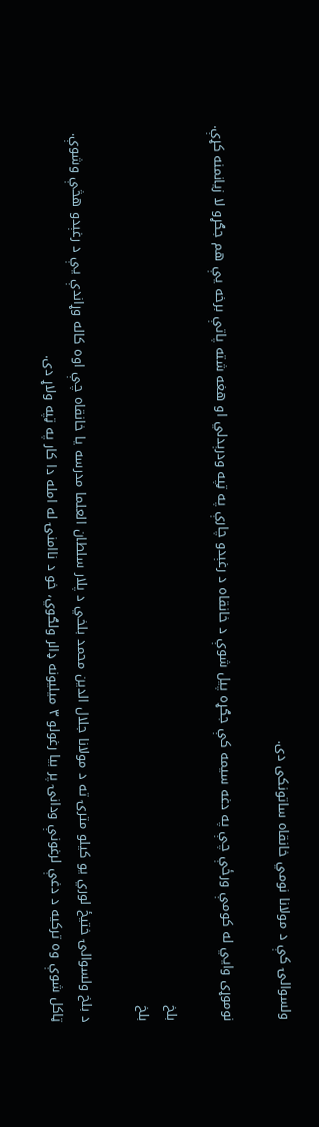ولسوالۍ کې د مولانا نومي خانقاه ساتونکی دی.

نوموړی وايي له کومې ورځې چې په دغه سیمه کې جګړه پیل شوې د خانقاه د رغېدو چارې په ټپه ودرېدلي او هغه شته پاتې برخه یې هم جګړو لا زیانمنه کړې.

بلخ
بلخ

د بلخ ولسوالۍ ختیځ لوري یو کیلو مترۍ ته د مولانا جلال الدین محمد بلخي د پلار سلطان العلما مدرسه یا خانقاه چې اوه کاله وړاندې یې د رغېدو هڅې وشوې. ټاکل شوې وه ترکیه د دغې لرغونې ودانۍ پر بیا رغولو ۳ میلیونه ډالر ولګوي، خو د ناامنۍ له امله دا کار په ټپه ولاړ دی.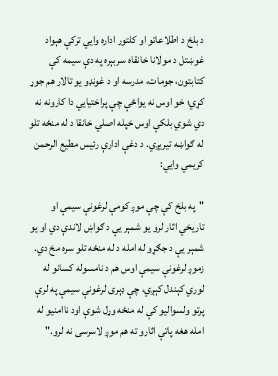د بلخ د اطلاعاتو او کلتور اداره وايي ترکې هېواد غوښتل د مولانا خانقاه سربېره په دې سیمه کې کتابتون، جومات، مدرسه او د غونډو یو تالار هم جوړ کړي؛ خو اوس نه یواځې چې پراختیايي دا کارونه نه دي شوي بلکې اوس خپله اصلي خانقا د له منځه تلو له ګواښه تیریږي. د دغې ادارې رئیس مطیع الرحمن کریمي وايي:

"په بلخ کې چې موږ کومې لرغونې سیمې او تاریخي اثار لرو یو شمېر یې د ګواښ لاندې دي او یو شمېر یې د جګړو له امله د له منځه تلو سره مخ دي. زموږ لرغونې سیمې اوس هم د نامسوله کسانو له لوري کېندل کېږي، چې ډېری لرغونې سیمې په لرې پرتو ولسوالیو کې له منځه وړل شوې اود ناامنیو له امله هغه پاتې اثارو ته هم موږ لاسرسی نه لرو."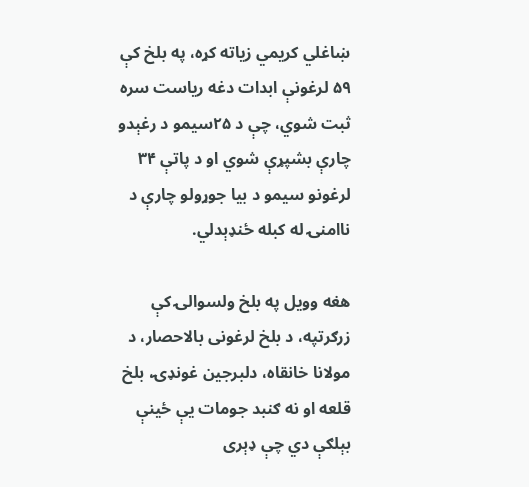ښاغلي کریمي زیاته کړه، په بلخ کې ۵۹ لرغونې ابدات دغه ریاست سره ثبت شوي، چې د ۲۵سیمو د رغېدو چارې بشپړې شوي او د پاتې ۳۴ لرغونو سیمو د بیا جوړولو چارې د ناامنۍ ‌له کبله ځنډېدلي.

هغه وویل په بلخ ولسوالۍ کې زرګرتپه، د بلخ لرغونی بالاحصار، د مولانا خانقاه، دلبرجین غونډۍ، بلخ قلعه او نه ګنبد جومات یې ځینې بېلګې دي چې ډېری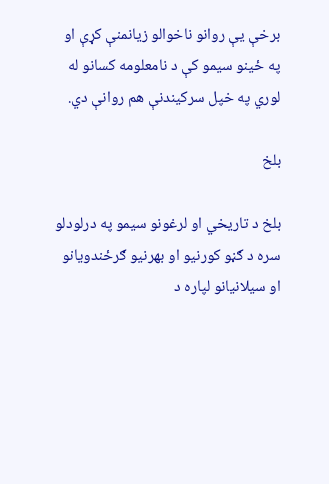برخې یې روانو ناخوالو زیانمنې کړې او په ځينو سیمو کې د نامعلومه کسانو له لوري په خپل سرکیندنې هم روانې دي.

بلخ

بلخ د تاریخي او لرغونو سیمو په درلودلو سره د ګڼو کورنیو او بهرنیو ګرځندویانو او سیلانیانو لپاره د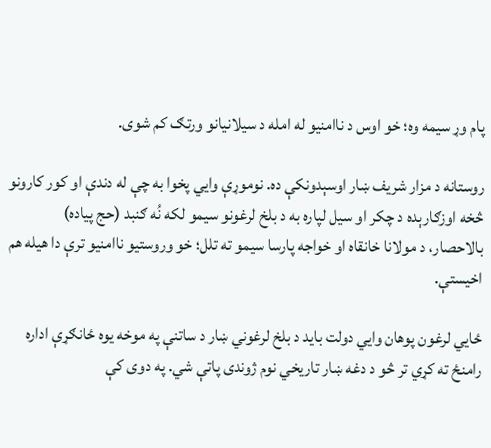پام وړ سیمه وه؛ خو اوس د ناامنیو له امله د سیلانیانو ورتګ کم شوی.

روستانه د مزار شریف ښار اوسېدونکې ده. نوموړې وايي پخوا به چې له دندې او کور کارونو څخه اوزګارېده د چکر او سیل لپاره به د بلخ لرغونو سیمو لکه نُه ګنبد (حج پیاده) بالاحصار، د مولانا خانقاه او خواجه پارسا سیمو ته تلل؛ خو وروستیو ناامنیو ترې دا هیله هم اخیستې.

ځايي لرغون پوهان وايي دولت باید د بلخ لرغوني ښار د ساتنې په موخه یوه ځانګړې اداره رامنځ ته کړي تر څو د دغه ښار تاریخي نوم ژوندی پاتې شي. په دوی کې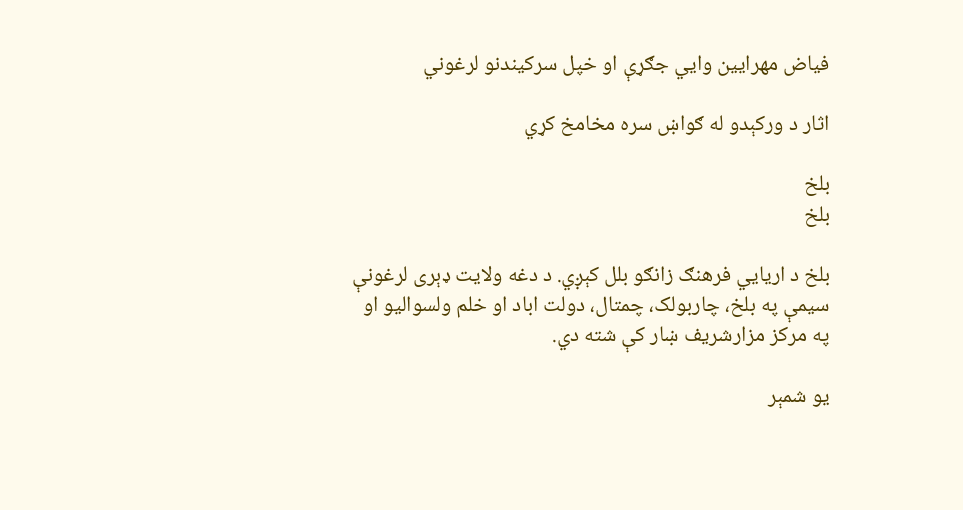فیاض مهرایین وايي جګړې او خپل سرکیندنو لرغوني

اثار د ورکېدو له ګواښ سره مخامخ کړي

بلخ
بلخ

بلخ د اریايي فرهنګ زانګو بلل کېږي. د دغه ولایت ډېری لرغونې سیمې په بلخ، چاربولک، چمتال، دولت اباد او خلم ولسوالیو او په مرکز مزارشریف ښار کې شته دي.

یو شمېر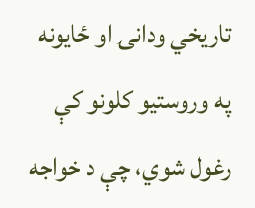تاریخي ودانۍ او ځایونه په وروستیو کلونو کې رغول شوي، چې د خواجه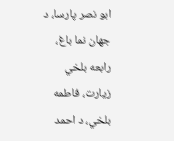ابو نصر پارسا، د جهان نما باغ، رابعه بلخي زیارت، فاطمه بلخي، د احمد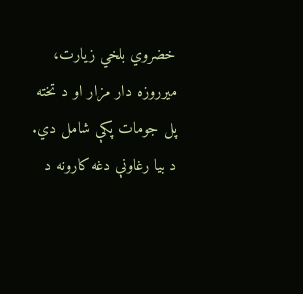خضروي بلخي زیارت، میرروزه دار مزار او د تخته پل جومات پکې شامل دي. د بیا رغاونې دغه کارونه د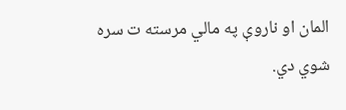المان او ناروې په مالي مرسته ت سره شوي دي.